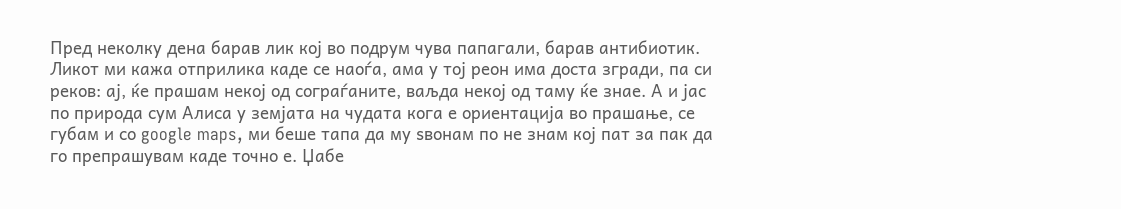Пред неколку дена барав лик кој во подрум чува папагали, барав антибиотик. Ликот ми кажа отприлика каде се наоѓа, ама у тој реон има доста згради, па си реков: ај, ќе прашам некој од сограѓаните, ваљда некој од таму ќе знае. А и јас по природа сум Алиса у земјата на чудата кога е ориентација во прашање, се губам и со google maps, ми беше тапа да му ѕвонам по не знам кој пат за пак да го препрашувам каде точно е. Џабе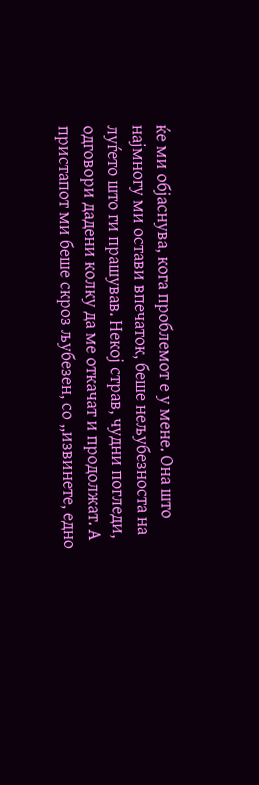ќе ми објаснува, кога проблемот е у мене. Она што најмногу ми остави впечаток, беше нељубезноста на луѓето што ги прашував. Некој страв, чудни погледи, одговори дадени колку да ме откачат и продолжат. А пристапот ми беше скроз љубезен, со ,,извинете, едно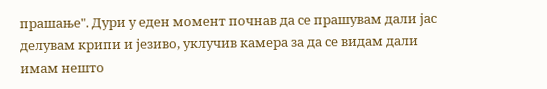прашање". Дури у еден момент почнав да се прашувам дали јас делувам крипи и језиво, уклучив камера за да се видам дали имам нешто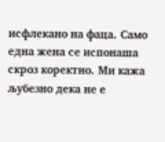исфлекано на фаца. Само една жена се испонаша скроз коректно. Ми кажа љубезно дека не е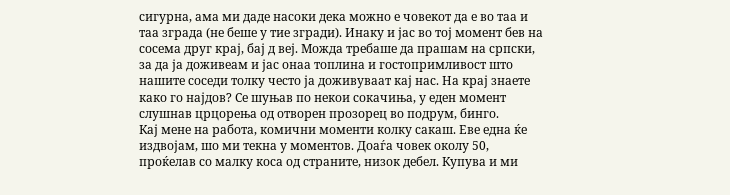сигурна, ама ми даде насоки дека можно е човекот да е во таа и таа зграда (не беше у тие згради). Инаку и јас во тој момент бев на сосема друг крај, бај д веј. Можда требаше да прашам на српски, за да ја доживеам и јас онаа топлина и гостопримливост што нашите соседи толку често ја доживуваат кај нас. На крај знаете како го најдов? Се шуњав по некои сокачиња, у еден момент слушнав црцорења од отворен прозорец во подрум, бинго.
Кај мене на работа, комични моменти колку сакаш. Еве една ќе издвојам, шо ми текна у моментов. Доаѓа човек околу 50, проќелав со малку коса од страните, низок дебел. Купува и ми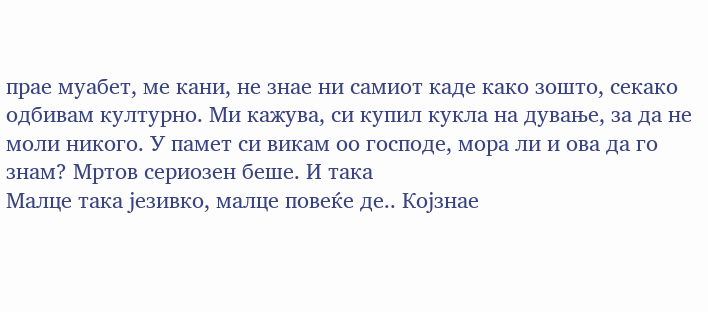прае муабет, ме кани, не знае ни самиот каде како зошто, секако одбивам културно. Ми кажува, си купил кукла на дување, за да не моли никого. У памет си викам оо господе, мора ли и ова да го знам? Мртов сериозен беше. И така
Малце така језивко, малце повеќе де.. Којзнае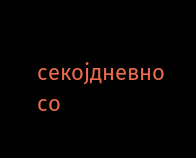секојдневно со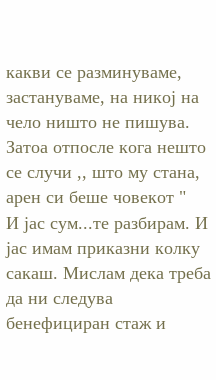какви се разминуваме, застануваме, на никој на чело ништо не пишува. Затоа отпосле кога нешто се случи ,, што му стана, арен си беше човекот "
И јас сум...те разбирам. И јас имам приказни колку сакаш. Мислам дека треба да ни следува бенефициран стаж и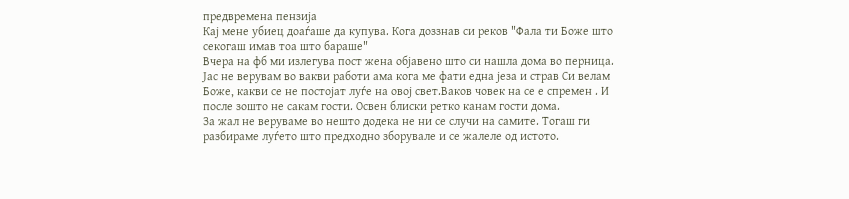предвремена пензија
Кај мене убиец доаѓаше да купува. Кога доззнав си реков "Фала ти Боже што секогаш имав тоа што бараше"
Вчера на фб ми излегува пост жена објавено што си нашла дома во перница. Јас не верувам во вакви работи ама кога ме фати една језа и страв Си велам Боже, какви се не постојат луѓе на овој свет.Ваков човек на се е спремен . И после зошто не сакам гости. Освен блиски ретко канам гости дома.
За жал не веруваме во нешто додека не ни се случи на самите. Тогаш ги разбираме луѓето што предходно зборувале и се жалеле од истото.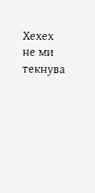Хехех не ми текнува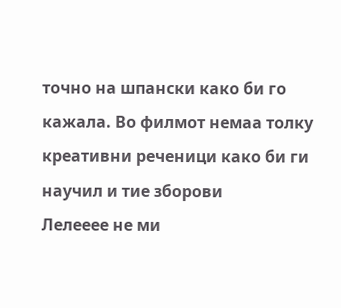точно на шпански како би го кажала. Во филмот немаа толку креативни реченици како би ги научил и тие зборови
Лелееее не ми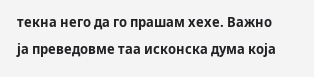текна него да го прашам хехе. Важно ја преведовме таа исконска дума која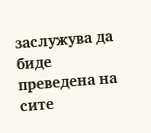заслужува да биде преведена на сите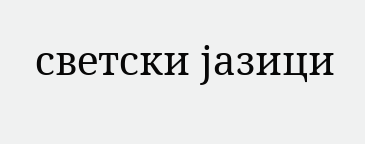светски јазици